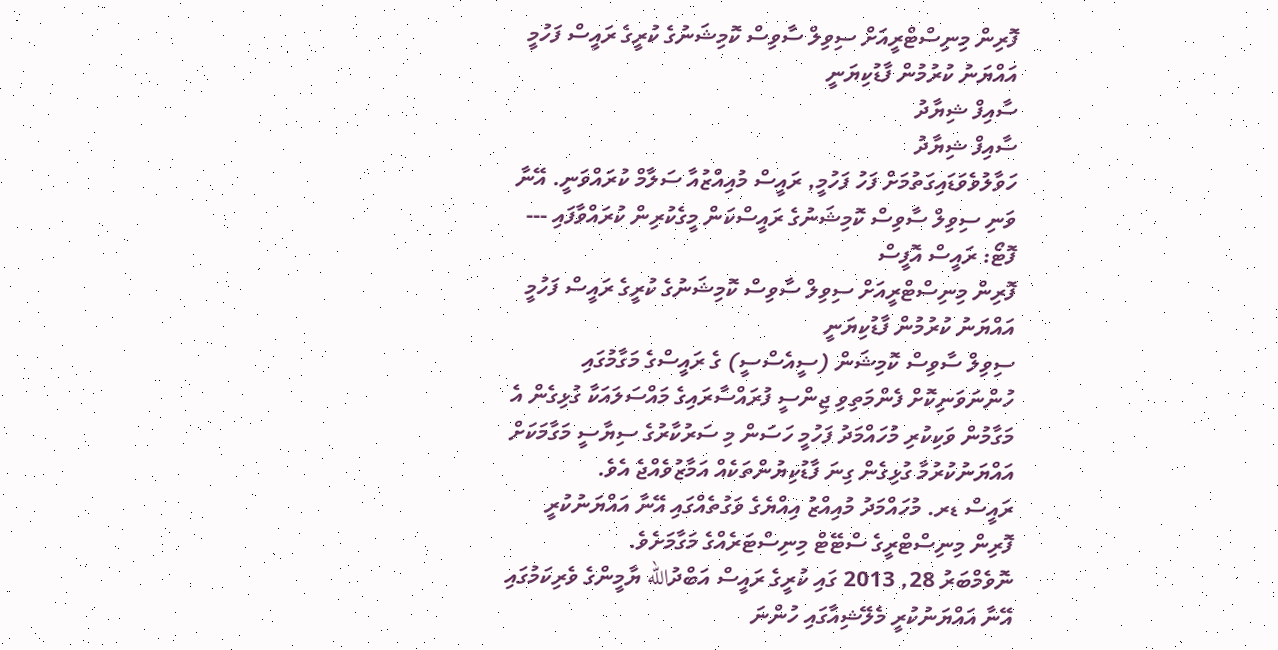ފޮރިން މިނިސްޓްރީއަށް ސިވިލް ސާވިސް ކޮމިޝަނުގެ ކުރީގެ ރައީސް ފަހުމީ އައްޔަނު ކުރުމުން ފާޑުކިޔަނީ
ސާއިފް ޝިޔާދު
ސާއިފް ޝިޔާދު
ހަވާލުވެވަޑައިގަތުމަށް ފަހު ފަހުމީ, ރައީސް މުއިއްޒުއާ ސަލާމް ކުރައްވަނީ. އޭނާ ވަނި ސިވިލް ސާވިސް ކޮމިޝަނުގެ ރައީސްކަން މީގެކުރިން ކުރައްވާފައި --- ފޮޓޯ: ރައީސް އޮފީސް
ފޮރިން މިނިސްޓްރީއަށް ސިވިލް ސާވިސް ކޮމިޝަނުގެ ކުރީގެ ރައީސް ފަހުމީ އައްޔަނު ކުރުމުން ފާޑުކިޔަނީ
ސިވިލް ސާވިސް ކޮމިޝަން (ސީއެސްސީ) ގެ ރައީސްގެ މަގާމުގައި ހުންނަވަނިކޮށް ފެންމަތިވި ޖިންސީ ފުރައްސާރައިގެ މައްސަލައަކާ ގުޅިގެން އެ މަގާމުން ވަކިކުރި މުހައްމަދު ފަހުމީ ހަސަން މި ސަރުކާރުގެ ސިޔާސީ މަގާމަކަށް އައްޔަނުކުރުމާ ގުޅިގެން ގިނަ ފާޑުކިޔުންތަކެއް އަމާޒުވެއްޖެ އެވެ.
ރައީސް ޑރ. މުހައްމަދު މުއިއްޒު އިއްޔެގެ ވަގުތެއްގައި އޭނާ އައްޔަނުކުރީ ފޮރިން މިނިސްޓްރީގެ ސްޓޭޓް މިނިސްޓަރެއްގެ މަގާމަށެވެ.
ނޮވެމްބަރު 28, 2013 ގައި ކުރީގެ ރައީސް އަބްދުالله ޔާމީންގެ ވެރިކަމުގައި އޭނާ އައްޔަނުކުރީ މެލޭޝިއާގައި ހުންނަ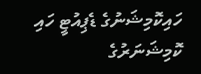ހައިކޮމިޝަނުގެ ޑެޕިއުޓީ ހައި ކޮމިޝަނަރުގެ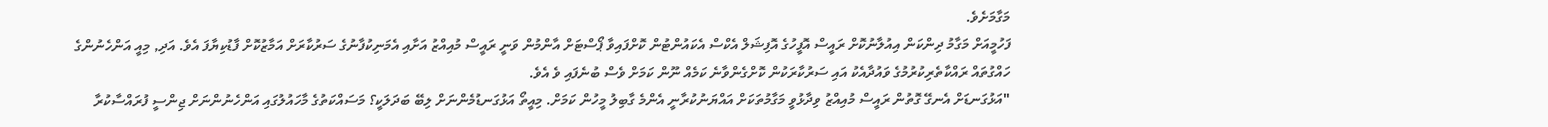މަގާމަށެވެ.
ފަހުމީއަށް މަގާމު ދިންކަން އިއުލާނުކޮށް ރައީސް އޮފީހުގެ އޮފިޝަލް އެކްސް އެކައުންޓުން ކޮށްފައިވާ ޕޯސްޓަށް އާންމުން ވަނީ ރައީސް މުއިއްޒު އަށާއި އެމަނިކުފާނުގެ ސަރުކާރަށް އަމާޒުކޮށް ފާޑުކިޔާފަ އެވެ. އަދި, މިއީ އަންހެނުންގެ ހައްގުތައް ރައްކާތެރިކުރުމުގެ ވައުދާއެކު އައި ސަރުކާރަކުން ކޮށްގެންވާނެ ކަމެއް ނޫން ކަމަށް ވެސް ބުނެފައި ވެ އެވެ.
"އަޅުގަނޑަށް އެނގޭ ގޮތުން ރައީސް މުއިއްޒު ވިދާޅުވީ މަގާމުތަކަށް އައްޔަނުކުރާނީ އެންމެ ގާބިލު މީހުން ކަމަށް. މިއީތޯ އަޅުގަނޑުމެންނަށް ލިބޭ ބަދަލަކީ؟ މަސައްކަތުގެ މާހައުލުގައި އަންހެނުންނަށް ޖިންސީ ފުރައްސާކުރާ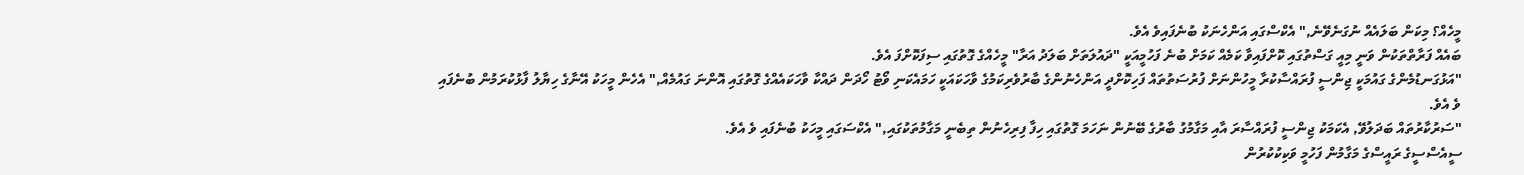މީހެއް؟ މިކަން ބަލައެއް ނުގަނެވޭނެ," އެކްސްގައި އަންހެނަކު ބުނެފައިވެ އެވެ.
ބައެއް ފަރާތްތަކުން ވަނީ މިއީ ގަސްތުގައި ކޮށްފައިވާ ކަމެއް ކަމަށް ބުނެ ފަހުމީއަކީ "ދައުލަތަށް ބަލަދު އަރާ" މީހެއްގެ ގޮތުގައި ސިފަކޮށްފަ އެވެ.
"އަޅުގަނޑުމެންގެ ގައުމަކީ ޖިންސީ ފުރައްސާކުރާ މީހުންނަށް ފުރުސަތުތައް ފަހިކޮށްދީ އަންހެނުންގެ ބާރުވެރިކަމުގެ ވާހަކައަކީ ހަމައެކަނި ވޯޓު ހޯދަން ދައްކާ ވާހަކައެއްގެ ގޮތުގައި އޮންނަ ގައުމެއް," އެހެން މީހަކު އޭނާގެ ހިޔާލު ފާޅުކުރަމުން ބުނެފައި ވެ އެވެ.
"ސަރުކާރުތައް ބަދަލުވޭ, އެކަމަކު ޖިންސީ ފުރައްސާރަ އާއި މަގާމުގު ބާރުގެ ބޭނުން ނަހަމަ ގޮތުގައި ހިފާ ފިރިހެނުން ތިބެނީ މަގާމުތަކުގައި," އެކްސަގައި މީހަކު ބުނެފައި ވެ އެވެ.
ސީއެސްސީގެ ރައީސްގެ މަގާމުން ފަހުމީ ވަކިކުކުރުން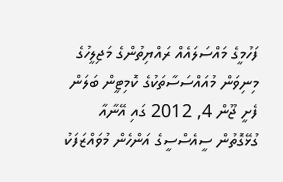ފަހުމީގެ މައްސަލައެއް ރައްޔިތުންގެ މަޖިލީހުގެ މިނިވަން މުއައްސަސާތަކުގެ ކޮމިޓީން ބަލަން ފެށީ ޖޫން 4, 2012 ގައި އޭނާއާ ގުޅޭގޮތުން ސީއެސްސީގެ އަންހެން މުވައްޒަފަކު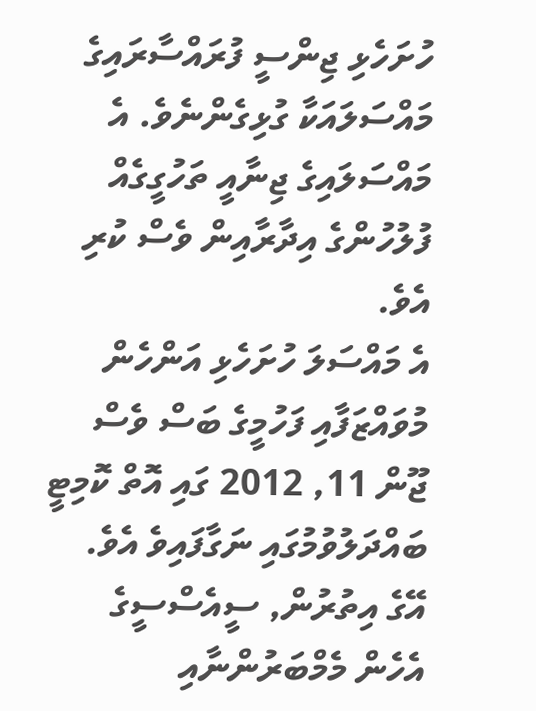ހުށަހެޅި ޖިންސީ ފުރައްސާރައިގެ މައްސަލައަކާ ގުޅިގެންނެވެ. އެ މައްސަލައިގެ ޖިނާއީ ތަހުގީގެއް ފުލުހުންގެ އިދާރާއިން ވެސް ކުރި އެވެ.
އެ މައްސަލަ ހުށަހެޅި އަންހެން މުވައްޒަފާއި ފަހުމީގެ ބަސް ވެސް ޖޫން 11, 2012 ގައި އޮތް ކޮމިޓީ ބައްދަލުވުމުގައި ނަގާފައިވެ އެވެ. އޭގެ އިތުރުން, ސީއެސްސީގެ އެހެން މެމްބަރުންނާއި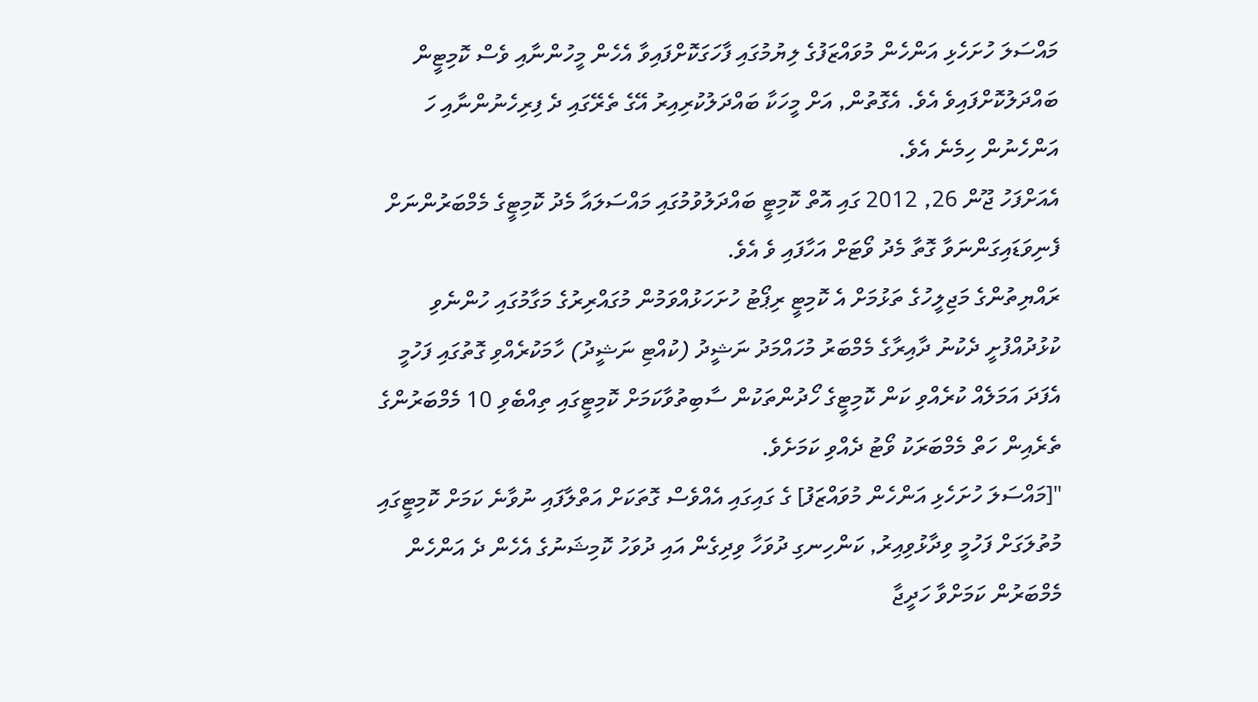މައްސަލަ ހުށަހެޅި އަންހެން މުވައްޒަފުގެ ލިޔުމުގައި ފާހަގަކޮށްފައިވާ އެހެން މީހުންނާއި ވެސް ކޮމިޓީން ބައްދަލުކޮށްފައިވެ އެވެ. އެގޮތުން, އަށް މީހަކާ ބައްދަލުކުރިއިރު އޭގެ ތެރޭގައި ދެ ފިރިހެނުންނާއި ހަ އަންހެނުން ހިމެނެ އެވެ.
އެއަށްފަހު ޖޫން 26, 2012 ގައި އޮތް ކޮމިޓީ ބައްދަލުވުމުގައި މައްސަލައާ މެދު ކޮމިޓީގެ މެމްބަރުންނަށް ފެނިވަޑައިގަންނަވާ ގޮތާ މެދު ވޯޓަށް އަހާފައި ވެ އެވެ.
ރައްޔިތުންގެ މަޖިލީހުގެ ތަޅުމަށް އެ ކޮމިޓީ ރިޕޯޓު ހުށަހަޅުއްވަމުން މުގައްރިރުގެ މަގާމުގައި ހުންނެވި ކުޅުދުއްފުށީ ދެކުނު ދާއިރާގެ މެމްބަރު މުހައްމަދު ނަޝީދު (ކުއްޓި ނަޝީދު) ހާމަކުރެއްވި ގޮތުގައި ފަހުމީ އެފަދަ އަމަލެއް ކުރެއްވި ކަން ކޮމިޓީގެ ހޯދުންތަކުން ސާބިތުވާކަމަށް ކޮމިޓީގައި ތިއްބެވި 10 މެމްބަރުންގެ ތެރެއިން ހަތް މެމްބަރަކު ވޯޓު ދެއްވި ކަމަށެވެ.
"[މައްސަލަ ހުށަހެޅި އަންހެން މުވައްޒަފު] ގެ ގައިގައި އެއްވެސް ގޮތަކަށް އަތްލާފައި ނުވާނެ ކަމަށް ކޮމިޓީގައި މުތުލަގަށް ފަހުމީ ވިދާޅުވިއިރު, ކަންހިނގި ދުވަހާ ވިދިގެން އައި ދުވަހު ކޮމިޝަނުގެ އެހެން ދެ އަންހެން މެމްބަރުން ކަމަށްވާ ހަދީޖާ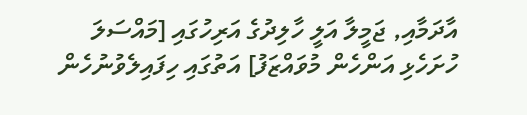އާދަމާއި, ޖަމީލާ އަލީ ހާލިދުގެ އަރިހުގައި [މައްސަލަ ހުށަހެޅި އަންހެން މުވައްޒަފު] އަތުގައި ހިފައިލެވުނުހެން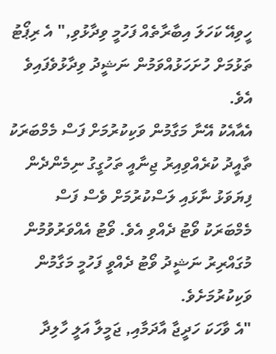ހީވިއޭ ކަހަލަ އިބާރާތެއް ފަހުމީ ވިދާޅުވި," އެ ރިޕޯޓު ތަޅުމަށް ހުށަހަޅުއްވަމުން ނަޝީދު ވިދާޅުވެފައިވެ އެވެ.
އެއާއެކު އޭނާ މަގާމުން ވަކިކުރުމަށް ފަސް މެމްބަރަކު ތާއީދު ކުރެއްވިއިރު ޖިނާއީ ތަހުގީގު ނިމެންދެން ފިޔަވަޅު ނާޅައި ލަސްކުރުމަށް ވެސް ފަސް މެމްބަރަކު ވޯޓު ދެއްވި އެވެ. ވޯޓު އެއްވަރުވުމުން މުގައްރިރު ނަޝީދު ވޯޓު ދެއްވީ ފަހުމީ މަގާމުން ވަކިކުރުމަށެވެ.
"އެ ވާހަކަ ހަދީޖާ އާދަމާއި, ޖަމީލާ އަލީ ހާލިދާ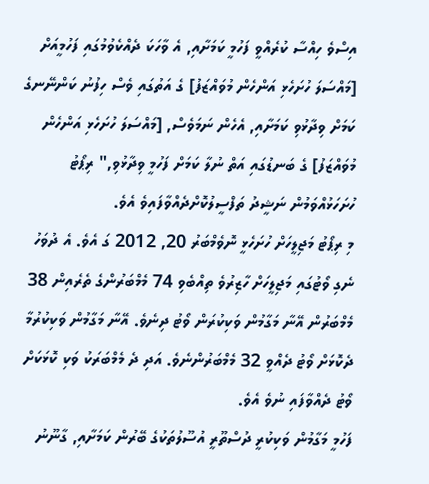އިސްވެ ހިއްސާ ކުރެއްވީ ފަހުމީ ކަމަށާއި, އެ ވާހަކަ ދެއްކެވުމުގައި ފަހުމީއަށް [މައްސަލަ ހުށަހެޅި އަންހެން މުވައްޒަފު] ގެ އަތުގައި ވެސް ހިފުނު ކަންނޭނގެ ކަމަށް ވިދާޅުވި ކަމަށާއި, އެހެން ނަމަވެސް, [މައްސަލަ ހުށަހެޅި އަންހެން މުވައްޒަފު] ގެ ބަނޑުގައި އަތް ނުލާ ކަމަށް ފަހުމީ ވިދާޅުވި," ރިޕޯޓު ހުށަހަޅުއްވަމުން ނަޝީދު ތަފްސީލުކޮށްދެއްވާފައިވެ އެވެ.
މި ރިޕޯޓު މަޖިލީހަށް ހުށަހެޅީ ނޮވެމްބަރު 20, 2012 ގަ އެވެ. އެ ދުވަހު ނެގި ވޯޓުގައި މަޖިލީހަށް ހާޒިރުވެ ތިއްބެވި 74 މެމްބަރުންގެ ތެރެއިން 38 މެމްބަރުން އޭނާ މަގާމުން ވަކިކުރަން ވޯޓު ދިނެވެ. އޭނާ މަގާމުން ވަކިކުރުމާ ދެކޮޅަށް ވޯޓު ދެއްވީ 32 މެމްބަރުންނެވެ. އަދި ދެ މެމްބަރަކު ވަކި ކޮޅަކަށް ވޯޓު ދެއްވާފައި ނުވެ އެވެ.
ފަހުމީ މަގާމުން ވަކިކުރީ ދުސްތޫރީ އުސޫލުތަކުގެ ބޭރުން ކަމަށާއި, ގާނޫނު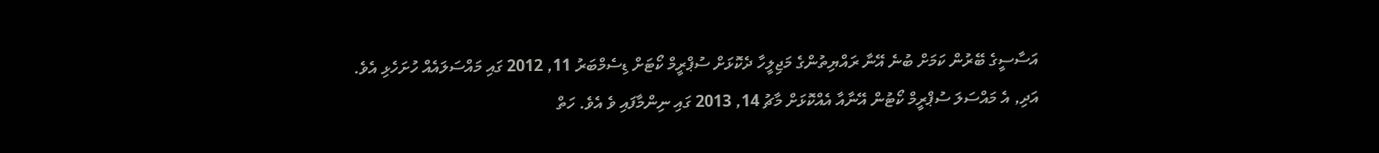އަސާސީގެ ބޭރުން ކަމަށް ބުނެ އޭނާ ރައްޔިތުންގެ މަޖިލީހާ ދެކޮޅަށް ސުޕްރީމް ކޯޓަށް ޑިސެމްބަރު 11, 2012 ގައި މައްސަލައެއް ހުށަހެޅި އެވެ.
އަދި, އެ މައްސަލަ ސުޕްރީމް ކޯޓުން އޭނާއާ އެއްކޮޅަށް މާޗު 14, 2013 ގައި ނިންމާފައި ވެ އެވެ. ހަތް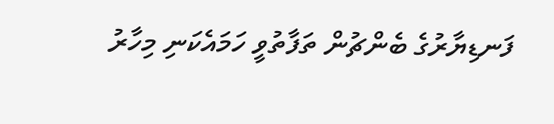ފަނޑިޔާރުގެ ބެންޗުން ތަފާތުވީ ހަމައެކަނި މިހާރު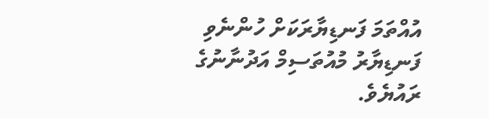އުއްތަމަ ފަނޑިޔާރަކަށް ހުންނެވި ފަނޑިޔާރު މުއުތަސިމް އަދުނާނުގެ ރައުޔެވެ.